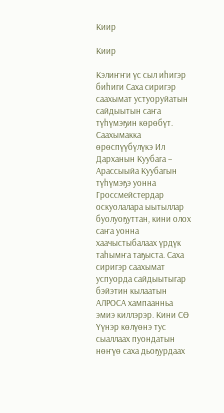Киир

Киир

Кэлиҥҥи үс сыл иһигэр биһиги Саха сиригэр саахымат устуоруйатын сайдыытын саҥа түһүмэҕин көрөбүт. Саахымакка өрөспүүбүлүкэ Ил Дарханын Куубага – Арассыыйа Куубагын түһүмэҕэ уонна Гроссмейстердар оскуолалара ыытыллар буолуоҕуттан, кини олох саҥа уонна хаачыстыбалаах үрдүк таһымҥа таҕыста. Саха сиригэр саахымат успуорда сайдыытыгар бэйэтин кылаатын АЛРОСА хампаанньа эмиэ киллэрэр. Кини СӨ Үүнэр көлүөнэ тус сыаллаах пуондатын нөҥүө саха дьоҕурдаах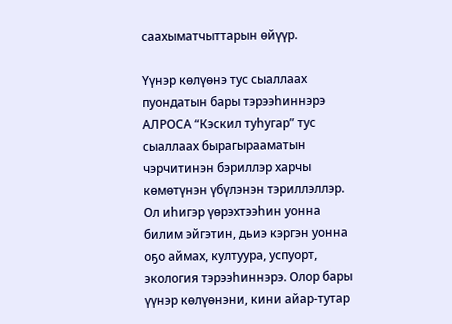саахыматчыттарын өйүүр.

Үүнэр көлүөнэ тус сыаллаах пуондатын бары тэрээһиннэрэ АЛРОСА “Кэскил туһугар” тус сыаллаах бырагырааматын чэрчитинэн бэриллэр харчы көмөтүнэн үбүлэнэн тэриллэллэр. Ол иһигэр үөрэхтээһин уонна билим эйгэтин, дьиэ кэргэн уонна оҕо аймах, култуура, успуорт, экология тэрээһиннэрэ. Олор бары үүнэр көлүөнэни, кини айар-тутар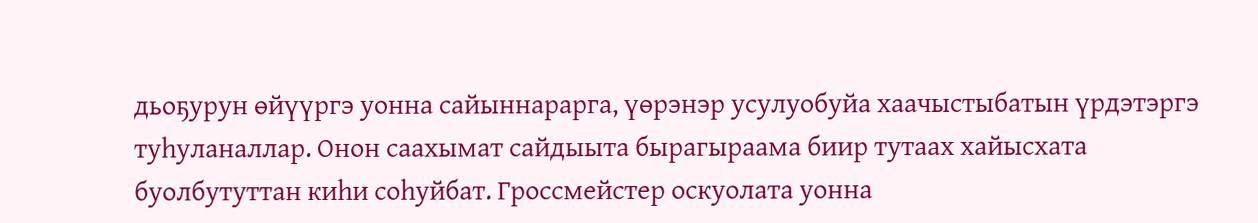дьоҕурун өйүүргэ уонна сайыннарарга, үөрэнэр усулуобуйа хаачыстыбатын үрдэтэргэ туһуланаллар. Онон саахымат сайдыыта бырагыраама биир тутаах хайысхата буолбутуттан киһи соһуйбат. Гроссмейстер оскуолата уонна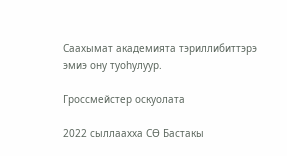Саахымат академията тэриллибиттэрэ эмиэ ону туоһулуур.

Гроссмейстер оскуолата

2022 сыллаахха СӨ Бастакы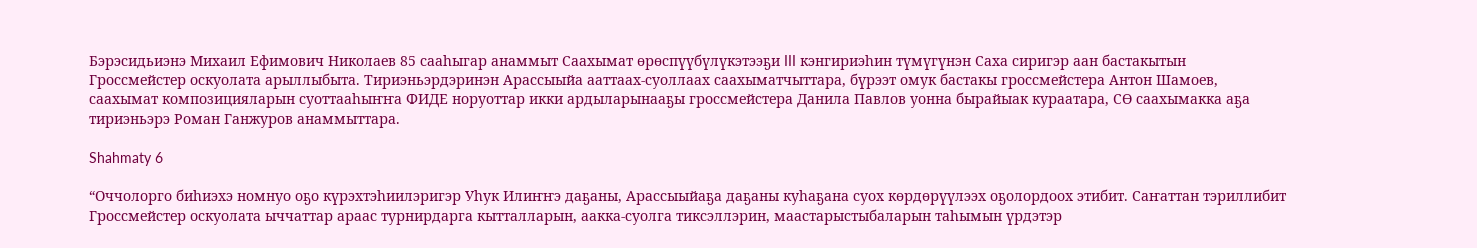Бэрэсидьиэнэ Михаил Ефимович Николаев 85 сааһыгар анаммыт Саахымат өрөспүүбүлүкэтээҕи III кэнгириэһин түмүгүнэн Саха сиригэр аан бастакытын Гроссмейстер оскуолата арыллыбыта. Тириэньэрдэринэн Арассыыйа ааттаах-суоллаах саахыматчыттара, бүрээт омук бастакы гроссмейстера Антон Шамоев, саахымат композицияларын суоттааһыҥҥа ФИДЕ норуоттар икки ардыларынааҕы гроссмейстера Данила Павлов уонна бырайыак кураатара, СӨ саахымакка аҕа тириэньэрэ Роман Ганжуров анаммыттара.

Shahmaty 6

“Оччолорго биһиэхэ номнуо оҕо күрэхтэһиилэригэр Уһук Илиҥҥэ даҕаны, Арассыыйаҕа даҕаны куһаҕана суох көрдөрүүлээх оҕолордоох этибит. Саҥаттан тэриллибит Гроссмейстер оскуолата ыччаттар араас турнирдарга кытталларын, аакка-суолга тиксэллэрин, маастарыстыбаларын таһымын үрдэтэр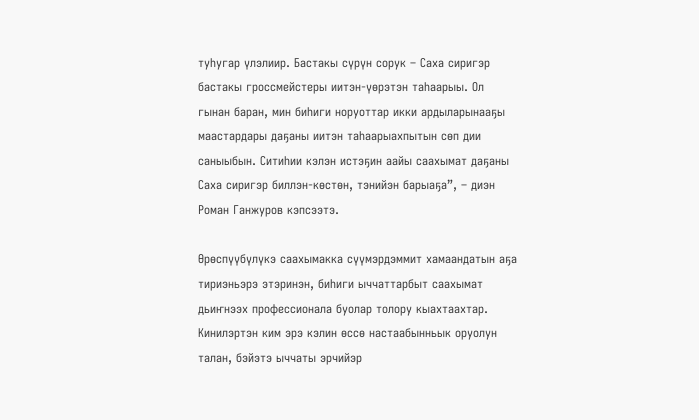туһугар үлэлиир. Бастакы сүрүн сорук – Саха сиригэр бастакы гроссмейстеры иитэн-үөрэтэн таһаарыы. Ол гынан баран, мин биһиги норуоттар икки ардыларынааҕы маастардары даҕаны иитэн таһаарыахпытын сөп дии саныыбын. Ситиһии кэлэн истэҕин аайы саахымат даҕаны Саха сиригэр биллэн-көстөн, тэнийэн барыаҕа”, – диэн Роман Ганжуров кэпсээтэ.

Өрөспүүбүлүкэ саахымакка сүүмэрдэммит хамаандатын аҕа тириэньэрэ этэринэн, биһиги ыччаттарбыт саахымат дьиҥнээх профессионала буолар толору кыахтаахтар. Кинилэртэн ким эрэ кэлин өссө настаабынньык оруолун талан, бэйэтэ ыччаты эрчийэр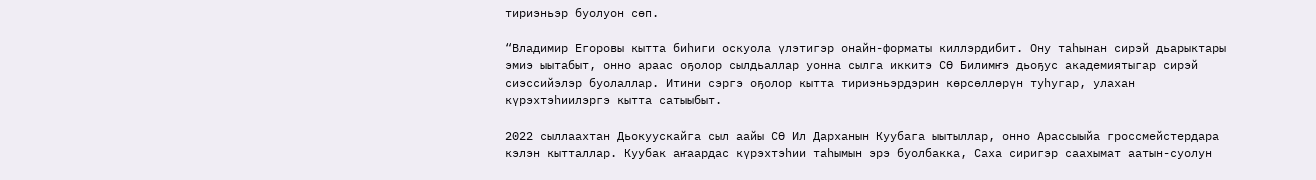тириэньэр буолуон сөп.

“Владимир Егоровы кытта биһиги оскуола үлэтигэр онайн-форматы киллэрдибит. Ону таһынан сирэй дьарыктары эмиэ ыытабыт, онно араас оҕолор сылдьаллар уонна сылга иккитэ СӨ Билимҥэ дьоҕус академиятыгар сирэй сиэссийэлэр буолаллар. Итини сэргэ оҕолор кытта тириэньэрдэрин көрсөллөрүн туһугар, улахан күрэхтэһиилэргэ кытта сатыыбыт.

2022 сыллаахтан Дьокуускайга сыл аайы СӨ Ил Дарханын Куубага ыытыллар, онно Арассыыйа гроссмейстердара кэлэн кытталлар. Куубак аҥаардас күрэхтэһии таһымын эрэ буолбакка, Саха сиригэр саахымат аатын-суолун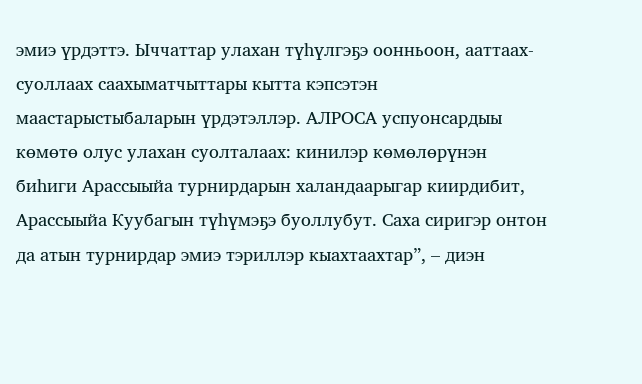эмиэ үрдэттэ. Ыччаттар улахан түһүлгэҕэ оонньоон, ааттаах-суоллаах саахыматчыттары кытта кэпсэтэн маастарыстыбаларын үрдэтэллэр. АЛРОСА успуонсардыы көмөтө олус улахан суолталаах: кинилэр көмөлөрүнэн биһиги Арассыыйа турнирдарын халандаарыгар киирдибит, Арассыыйа Куубагын түһүмэҕэ буоллубут. Саха сиригэр онтон да атын турнирдар эмиэ тэриллэр кыахтаахтар”, – диэн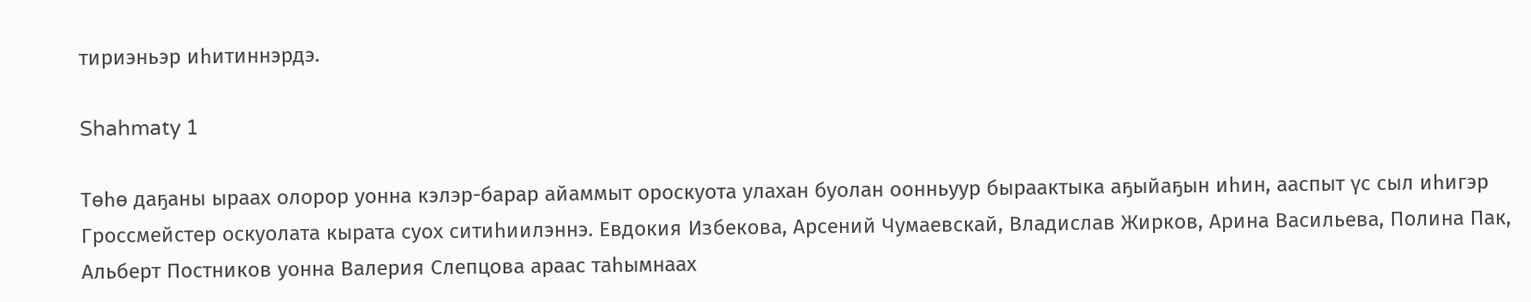тириэньэр иһитиннэрдэ.

Shahmaty 1

Төһө даҕаны ыраах олорор уонна кэлэр-барар айаммыт ороскуота улахан буолан оонньуур быраактыка аҕыйаҕын иһин, ааспыт үс сыл иһигэр Гроссмейстер оскуолата кырата суох ситиһиилэннэ. Евдокия Избекова, Арсений Чумаевскай, Владислав Жирков, Арина Васильева, Полина Пак, Альберт Постников уонна Валерия Слепцова араас таһымнаах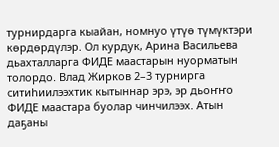турнирдарга кыайан, номнуо үтүө түмүктэри көрдөрдүлэр. Ол курдук, Арина Васильева дьахталларга ФИДЕ маастарын нуорматын толордо. Влад Жирков 2–3 турнирга ситиһиилээхтик кытыннар эрэ, эр дьоҥҥо ФИДЕ маастара буолар чинчилээх. Атын даҕаны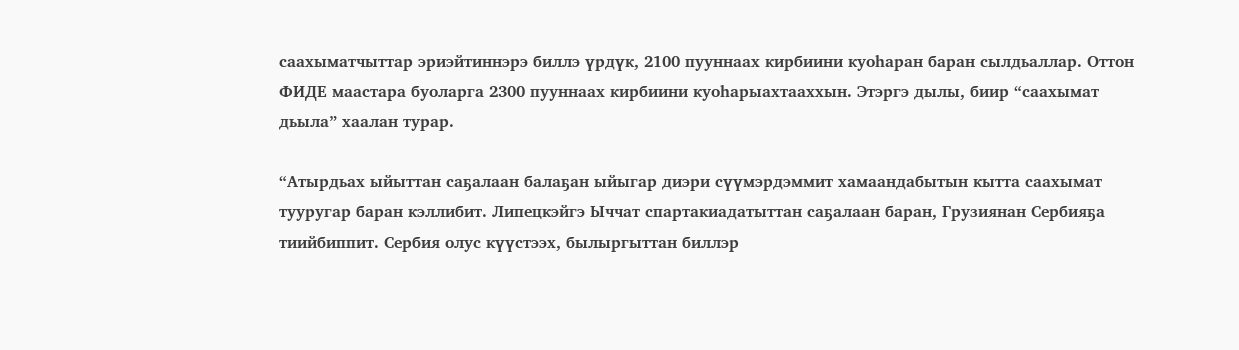саахыматчыттар эриэйтиннэрэ биллэ үрдүк, 2100 пууннаах кирбиини куоһаран баран сылдьаллар. Оттон ФИДЕ маастара буоларга 2300 пууннаах кирбиини куоһарыахтааххын. Этэргэ дылы, биир “саахымат дьыла” хаалан турар.

“Атырдьах ыйыттан саҕалаан балаҕан ыйыгар диэри сүүмэрдэммит хамаандабытын кытта саахымат тууругар баран кэллибит. Липецкэйгэ Ыччат спартакиадатыттан саҕалаан баран, Грузиянан Сербияҕа тиийбиппит. Сербия олус күүстээх, былыргыттан биллэр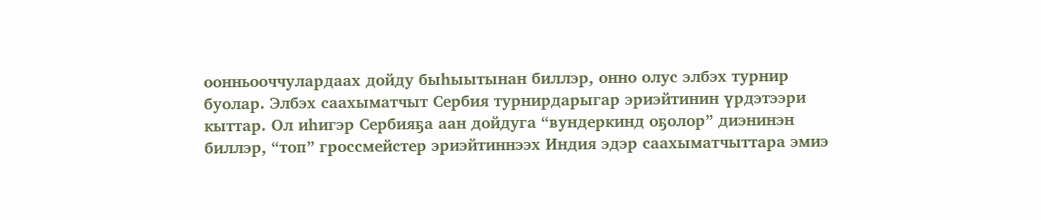оонньооччулардаах дойду быһыытынан биллэр, онно олус элбэх турнир буолар. Элбэх саахыматчыт Сербия турнирдарыгар эриэйтинин үрдэтээри кыттар. Ол иһигэр Сербияҕа аан дойдуга “вундеркинд оҕолор” диэнинэн биллэр, “топ” гроссмейстер эриэйтиннээх Индия эдэр саахыматчыттара эмиэ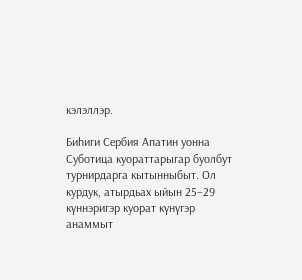кэлэллэр.

Биһиги Сербия Апатин уонна Суботица куораттарыгар буолбут турнирдарга кытынныбыт. Ол курдук, атырдьах ыйын 25–29 күннэригэр куорат күнүгэр анаммыт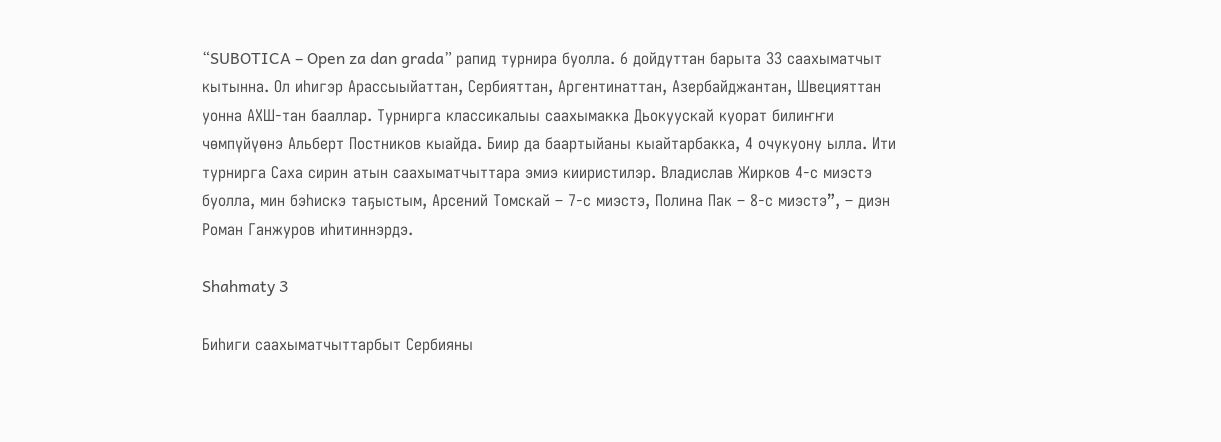“SUBOTICA – Open za dan grada” рапид турнира буолла. 6 дойдуттан барыта 33 саахыматчыт кытынна. Ол иһигэр Арассыыйаттан, Сербияттан, Аргентинаттан, Азербайджантан, Швецияттан уонна АХШ-тан бааллар. Турнирга классикалыы саахымакка Дьокуускай куорат билиҥҥи чөмпүйүөнэ Альберт Постников кыайда. Биир да баартыйаны кыайтарбакка, 4 очукуону ылла. Ити турнирга Саха сирин атын саахыматчыттара эмиэ кииристилэр. Владислав Жирков 4-с миэстэ буолла, мин бэһискэ таҕыстым, Арсений Томскай – 7-с миэстэ, Полина Пак – 8-с миэстэ”, – диэн Роман Ганжуров иһитиннэрдэ.

Shahmaty 3

Биһиги саахыматчыттарбыт Сербияны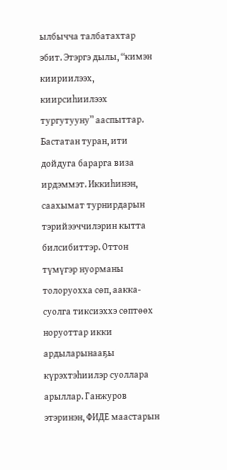ылбычча талбатахтар эбит. Этэргэ дылы, “кимэн киириилээх, киирсиһиилээх тургутууну” ааспыттар. Бастатан туран, ити дойдуга барарга виза ирдэммэт. Иккиһинэн, саахымат турнирдарын тэрийээччилэрин кытта билсибиттэр. Оттон түмүгэр нуорманы толоруохха сөп, аакка-суолга тиксиэххэ сөптөөх норуоттар икки ардыларынааҕы күрэхтэһиилэр суоллара арыллар. Ганжуров этэринэн, ФИДЕ маастарын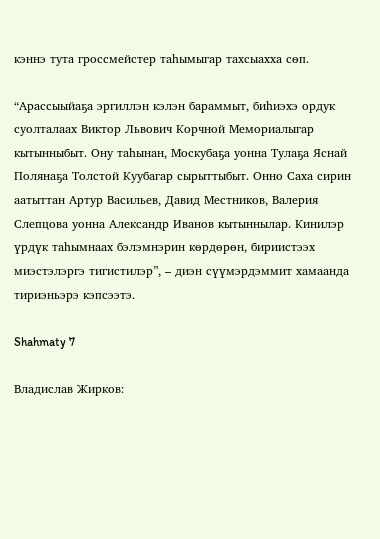кэннэ тута гроссмейстер таһымыгар тахсыахха сөп.

“Арассыыйаҕа эргиллэн кэлэн бараммыт, биһиэхэ ордук суолталаах Виктор Львович Корчной Мемориалыгар кытынныбыт. Ону таһынан, Москубаҕа уонна Тулаҕа Яснай Полянаҕа Толстой Куубагар сырыттыбыт. Онно Саха сирин аатыттан Артур Васильев, Давид Местников, Валерия Слепцова уонна Александр Иванов кытыннылар. Кинилэр үрдүк таһымнаах бэлэмнэрин көрдөрөн, бириистээх миэстэлэргэ тигистилэр”, – диэн сүүмэрдэммит хамаанда тириэньэрэ кэпсээтэ.

Shahmaty 7

Владислав Жирков: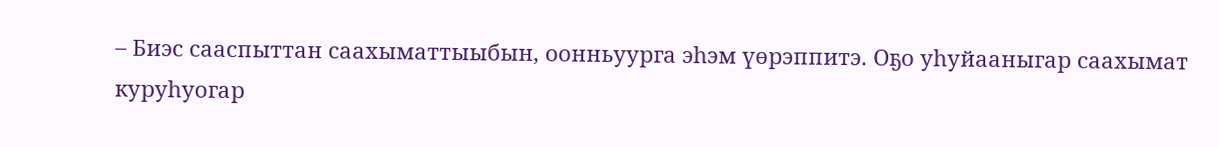– Биэс сааспыттан саахыматтыыбын, оонньуурга эһэм үөрэппитэ. Оҕо уһуйааныгар саахымат куруһуогар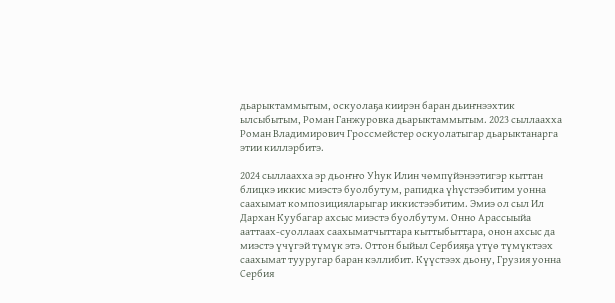дьарыктаммытым, оскуолаҕа киирэн баран дьиҥнээхтик ылсыбытым, Роман Ганжуровка дьарыктаммытым. 2023 сыллаахха Роман Владимирович Гроссмейстер оскуолатыгар дьарыктанарга этии киллэрбитэ.

2024 сыллаахха эр дьоҥҥо Уһук Илин чөмпүйэнээтигэр кыттан блицкэ иккис миэстэ буолбутум, рапидка үһүстээбитим уонна саахымат композицияларыгар иккистээбитим. Эмиэ ол сыл Ил Дархан Куубагар ахсыс миэстэ буолбутум. Онно Арассыыйа ааттаах-суоллаах саахыматчыттара кыттыбыттара, онон ахсыс да миэстэ үчүгэй түмүк этэ. Оттон быйыл Сербияҕа үтүө түмүктээх саахымат тууругар баран кэллибит. Күүстээх дьону, Грузия уонна Сербия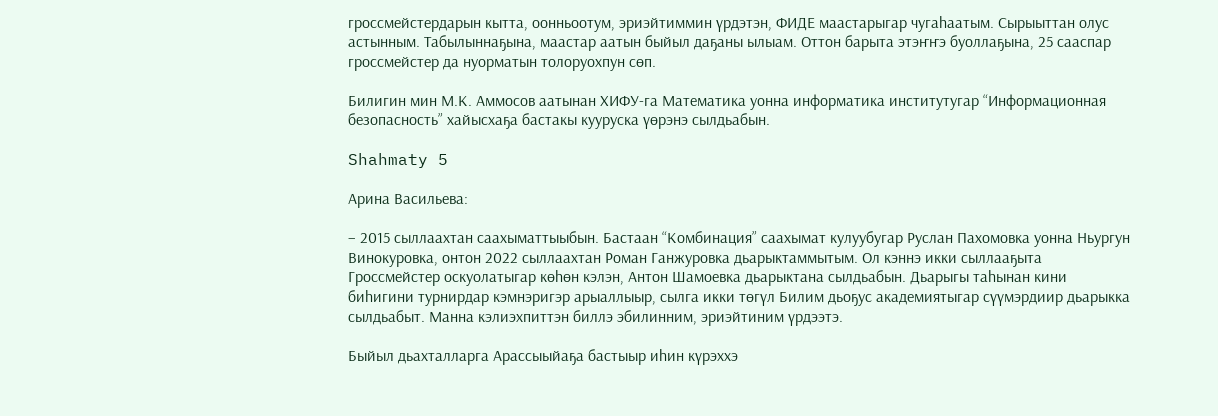гроссмейстердарын кытта, оонньоотум, эриэйтиммин үрдэтэн, ФИДЕ маастарыгар чугаһаатым. Сырыыттан олус астынным. Табылыннаҕына, маастар аатын быйыл даҕаны ылыам. Оттон барыта этэҥҥэ буоллаҕына, 25 сааспар гроссмейстер да нуорматын толоруохпун сөп.

Билигин мин М.К. Аммосов аатынан ХИФУ-га Математика уонна информатика институтугар “Информационная безопасность” хайысхаҕа бастакы кууруска үөрэнэ сылдьабын.

Shahmaty 5

Арина Васильева:

– 2015 сыллаахтан саахыматтыыбын. Бастаан “Комбинация” саахымат кулуубугар Руслан Пахомовка уонна Ньургун Винокуровка, онтон 2022 сыллаахтан Роман Ганжуровка дьарыктаммытым. Ол кэннэ икки сыллааҕыта Гроссмейстер оскуолатыгар көһөн кэлэн, Антон Шамоевка дьарыктана сылдьабын. Дьарыгы таһынан кини биһигини турнирдар кэмнэригэр арыаллыыр, сылга икки төгүл Билим дьоҕус академиятыгар сүүмэрдиир дьарыкка сылдьабыт. Манна кэлиэхпиттэн биллэ эбилинним, эриэйтиним үрдээтэ.

Быйыл дьахталларга Арассыыйаҕа бастыыр иһин күрэххэ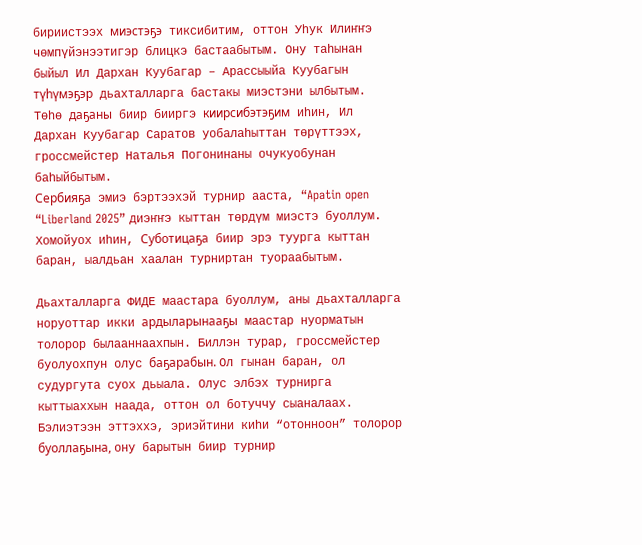бириистээх миэстэҕэ тиксибитим, оттон Уһук Илиҥҥэ чөмпүйэнээтигэр блицкэ бастаабытым. Ону таһынан быйыл Ил Дархан Куубагар – Арассыыйа Куубагын түһүмэҕэр дьахталларга бастакы миэстэни ылбытым. Төһө даҕаны биир бииргэ киирсибэтэҕим иһин, Ил Дархан Куубагар Саратов уобалаһыттан төрүттээх, гроссмейстер Наталья Погонинаны очукуобунан баһыйбытым.
Сербияҕа эмиэ бэртээхэй турнир ааста, “Apatin open “Liberland 2025” диэҥҥэ кыттан төрдүм миэстэ буоллум. Хомойуох иһин, Суботицаҕа биир эрэ туурга кыттан баран, ыалдьан хаалан турниртан туораабытым.

Дьахталларга ФИДЕ маастара буоллум, аны дьахталларга норуоттар икки ардыларынааҕы маастар нуорматын толорор былааннаахпын. Биллэн турар, гроссмейстер буолуохпун олус баҕарабын. Ол гынан баран, ол судургута суох дьыала. Олус элбэх турнирга кыттыаххын наада, оттон ол ботуччу сыаналаах. Бэлиэтээн эттэххэ, эриэйтини киһи “отонноон” толорор буоллаҕына, ону барытын биир турнир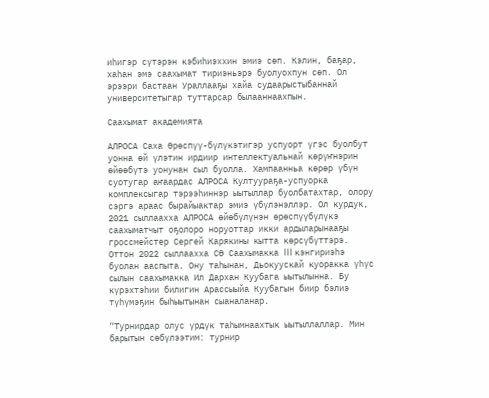иһигэр сүтэрэн кэбиһиэххин эмиэ сөп. Кэлин, баҕар, хаһан эмэ саахымат тириэньэрэ буолуохпун сөп. Ол эрээри бастаан Ураллааҕы хайа судаарыстыбаннай университетыгар туттарсар былааннаахпын.

Саахымат академията

АЛРОСА Саха Өрөспүү-бүлүкэтигэр успуорт үгэс буолбут уонна өй үлэтин ирдиир интеллектуальнай көрүҥнэрин өйөөбүтэ уонунан сыл буолла. Хампаанньа көрөр үбүн суотугар аҥаардас АЛРОСА Култуураҕа-успуорка комплексыгар тэрээһиннэр ыытыллар буолбатахтар, олору сэргэ араас бырайыактар эмиэ үбүлэнэллэр. Ол курдук, 2021 сыллаахха АЛРОСА өйөбүлүнэн өрөспүүбүлүкэ саахыматчыт оҕолоро норуоттар икки ардыларынааҕы гроссмейстер Сергей Карякины кытта көрсүбүттэрэ. Оттон 2022 сыллаахха СӨ Саахымакка III кэнгириэһэ буолан ааспыта. Ону таһынан, Дьокуускай куоракка үһүс сылын саахымакка Ил Дархан Куубага ыытылынна. Бу күрэхтэһии билигин Арассыыйа Куубагын биир бэлиэ түһүмэҕин быһыытынан сыаналанар.

“Турнирдар олус үрдүк таһымнаахтык ыытыллаллар. Мин барытын сөбүлээтим: турнир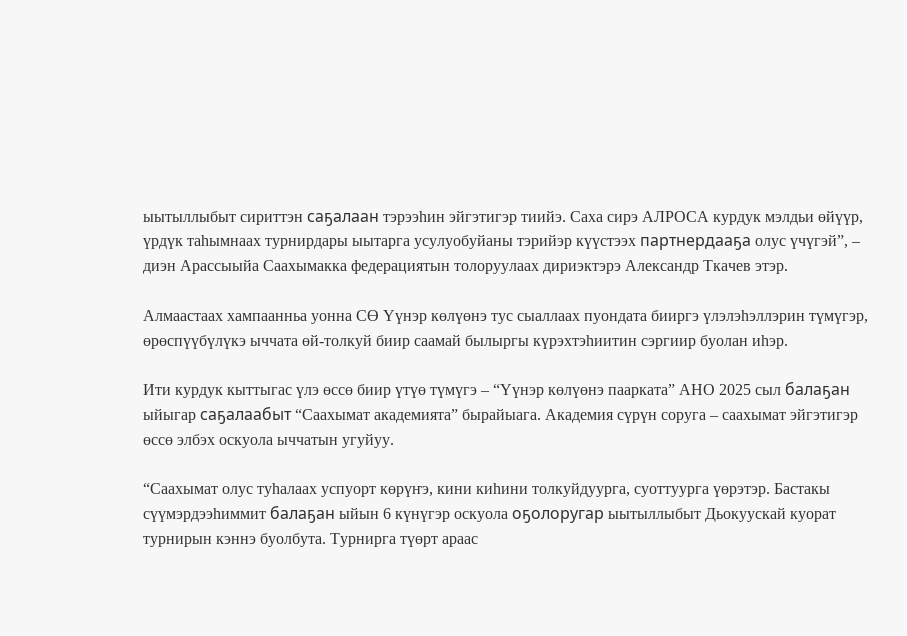ыытыллыбыт сириттэн саҕалаан тэрээһин эйгэтигэр тиийэ. Саха сирэ АЛРОСА курдук мэлдьи өйүүр, үрдүк таһымнаах турнирдары ыытарга усулуобуйаны тэрийэр күүстээх партнердааҕа олус үчүгэй”, – диэн Арассыыйа Саахымакка федерациятын толоруулаах дириэктэрэ Александр Ткачев этэр.

Алмаастаах хампаанньа уонна СӨ Үүнэр көлүөнэ тус сыаллаах пуондата бииргэ үлэлэһэллэрин түмүгэр, өрөспүүбүлүкэ ыччата өй-толкуй биир саамай былыргы күрэхтэһиитин сэргиир буолан иһэр.

Ити курдук кыттыгас үлэ өссө биир үтүө түмүгэ – “Үүнэр көлүөнэ паарката” АНО 2025 сыл балаҕан ыйыгар саҕалаабыт “Саахымат академията” бырайыага. Академия сүрүн соруга – саахымат эйгэтигэр өссө элбэх оскуола ыччатын угуйуу.

“Саахымат олус туһалаах успуорт көрүҥэ, кини киһини толкуйдуурга, суоттуурга үөрэтэр. Бастакы сүүмэрдээһиммит балаҕан ыйын 6 күнүгэр оскуола оҕолоругар ыытыллыбыт Дьокуускай куорат турнирын кэннэ буолбута. Турнирга түөрт араас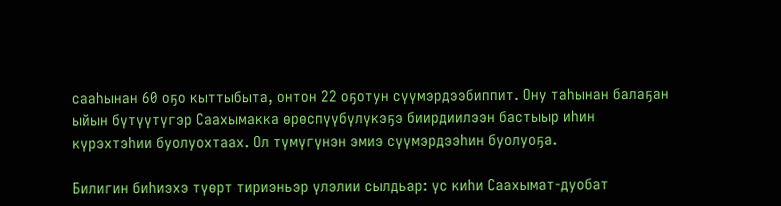сааһынан 60 оҕо кыттыбыта, онтон 22 оҕотун сүүмэрдээбиппит. Ону таһынан балаҕан ыйын бүтүүтүгэр Саахымакка өрөспүүбүлүкэҕэ биирдиилээн бастыыр иһин күрэхтэһии буолуохтаах. Ол түмүгүнэн эмиэ сүүмэрдээһин буолуоҕа.

Билигин биһиэхэ түөрт тириэньэр үлэлии сылдьар: үс киһи Саахымат-дуобат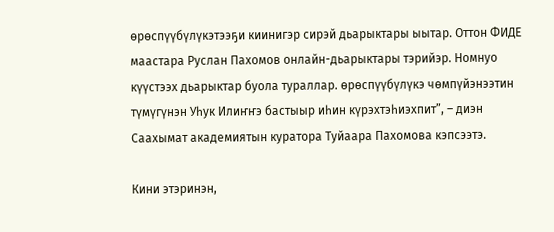өрөспүүбүлүкэтээҕи киинигэр сирэй дьарыктары ыытар. Оттон ФИДЕ маастара Руслан Пахомов онлайн-дьарыктары тэрийэр. Номнуо күүстээх дьарыктар буола тураллар. өрөспүүбүлүкэ чөмпүйэнээтин түмүгүнэн Уһук Илиҥҥэ бастыыр иһин күрэхтэһиэхпит”, – диэн Саахымат академиятын куратора Туйаара Пахомова кэпсээтэ.

Кини этэринэн,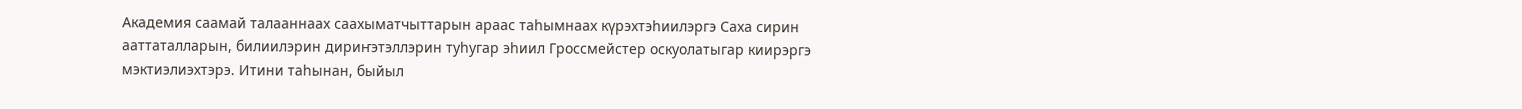Академия саамай талааннаах саахыматчыттарын араас таһымнаах күрэхтэһиилэргэ Саха сирин ааттаталларын, билиилэрин дириҥэтэллэрин туһугар эһиил Гроссмейстер оскуолатыгар киирэргэ мэктиэлиэхтэрэ. Итини таһынан, быйыл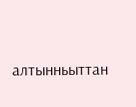алтынньыттан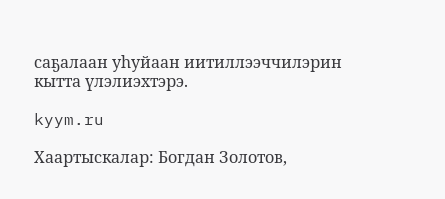саҕалаан уһуйаан иитиллээччилэрин кытта үлэлиэхтэрэ.

kyym.ru

Хаартыскалар: Богдан Золотов,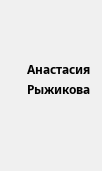Анастасия Рыжикова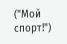("Мой спорт!")